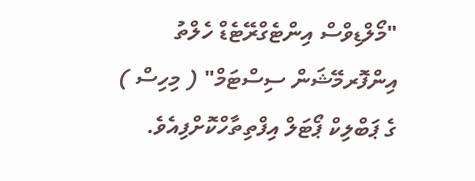"މޯލްޑިވްސް އިންޓެގްރޭޓެޑް ހެލްތު އިންފޮރމޭޝަން ސިސްޓަމް" ( މިހިސް ) ގެ ޕަބްލިކް ޕޯޓަލް އިފްތިތާހްކޮށްފިއެވެ.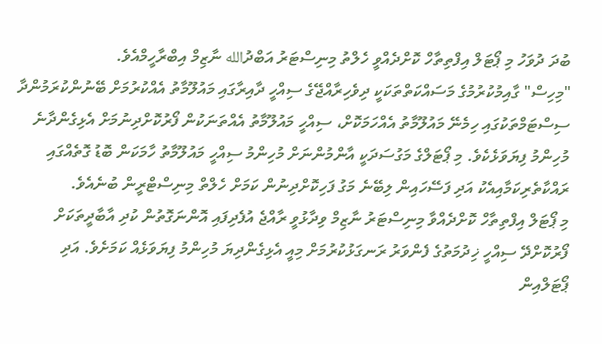ބުދަ ދުވަހު މި ޕޯޓަލް އިފްތިތާހް ކޮށްދެއްވީ ހެލްތު މިނިސްޓަރު އަބްދުالله ނާޒިމް އިބްރާހީމްއެވެ.
"މިހިސް" ގާއިމުކުރުމުގެ މަސައްކަތްތަކަކީ ދިވެހިރާއްޖޭގެ ސިއްހީ ދާއިރާގައި މައުލޫމާތު އެއްކުރުމަށް ބޭނުންކުރަމުންދާ ސިސްޓަމްތަކުގައި ހިމެނޭ މައުލޫމާތު އެއްހަމަކޮށް، ސިއްހީ މައުލޫމާތު އެއްތަނަކުން ފޯރުކޮށްދިނުމަށް އެޅިގެންދާނެ މުހިންމު ފިޔަވަޅެކެވެ. މި ޕޯޓަލްގެ މަގުސަދަކީ އާންމުންނަށް މުހިންމު ސިއްހީ މައުލޫމާތު ހާމަކަން ބޮޑު ގޮތެއްގައި ރައްކާތެރިކަމާއިއެކު އަދި ފަސޭހައިން ލިބޭނެ މަގު ފަހިކޮށްދިނުން ކަމަށް ހެލްތް މިނިސްޓްރީން ބުނެއެވެ.
މި ޕޯޓަލް އިފްތިތާހް ކޮށްދެއްވާ މިނިސްޓަރު ނާޒިމް ވިދާޅުވީ ރާއްޖެ އުފެދިފައި އޮންނަގޮތުން ކުދި އާބާދީތަކަށް ފޯރުކޮށްދޭ ސިއްހީ ޚިދުމަތުގެ ފެންވަރު ރަނގަޅުކުރުމަށް މިއީ އެޅިގެންދިޔަ މުހިންމު ފިޔަވަޅެއް ކަމަށެވެ. އަދި ޕޯޓަލްއިން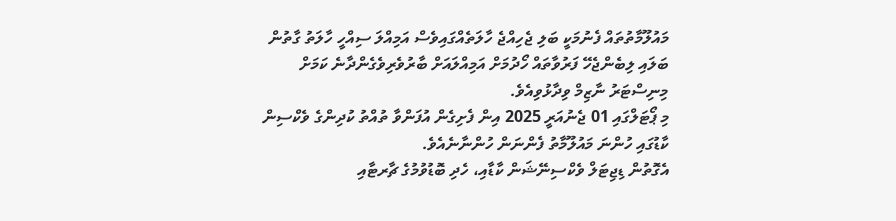މައުލޫމާތުތައް ފެނުމަކީ ބަލި ޖެހިއްޖެ ހާލަތެއްގައިވެސް އަމިއްލަ ސިއްހީ ހާލަތު ގާތުން ބަލައި ލިބެންޖެހޭ ފަރުވާތައް ހޯދުމަށް އަމިއްލައަށް ބާރުވެރިވެގެންދާނެ ކަމަށް މިނިސްޓަރު ނާޒިމް ވިދާޅުވިއެވެ.
މި ޕޯޓަލްގައި 01 ޖެނުއަރީ 2025 އިން ފެށިގެން އުފަންވާ ތުއްތު ކުދިންގެ ވެކްސިން ކާޑުގައި ހުންނަ މައުލޫމާތު ފެންނަން ހުންނާނެއެވެ.
އެގޮތުން ޑިޖިޓަލް ވެކްސިނޭޝަން ކާޑާއި، ހެދި ބޮޑުވުމުގެ ޗާރޓާއި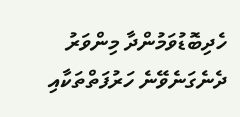ހެދިބޮޑުވަމުންދާ މިންވަރު ދެނެގަނެވޭނެ ހަރުފަތްތަކާއި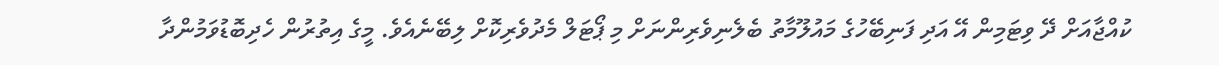ކުއްޖާއަށް ދޭ ވިޓަމިން އޭ އަދި ފަނިބޭހުގެ މައުލޫމާތު ބެލެނިވެރިންނަށް މި ޕޯޓަލް މެދުވެރިކޮށް ލިބޭނެއެވެ. މީގެ އިތުރުން ހެދިބޮޑުވަމުންދާ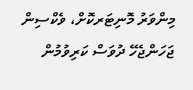މިންވަރު މޮނިޓަރކޮށް، ވެކްސިން ޖަހަންޖެހޭ ދުވަސް ކަރިވުމުން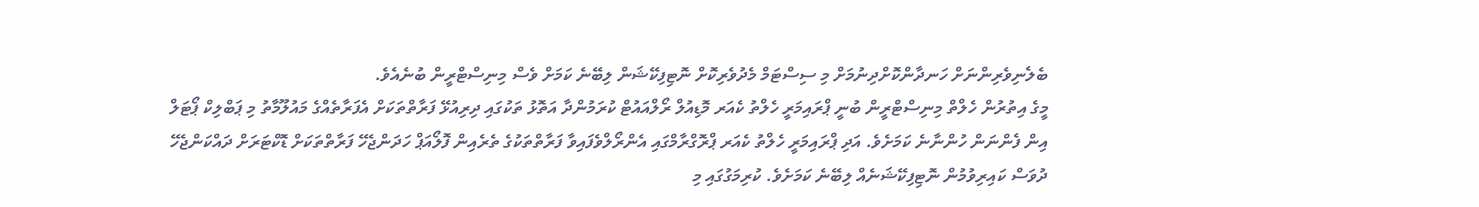ބެލެނިވެރިންނަށް ހަނދާންކޮށްދިނުމަށް މި ސިސްޓަމް މެދުވެރިކޮށް ނޮޓިފިކޭޝަން ލިބޭނެ ކަމަށް ވެސް މިނިސްޓްރީން ބުނެއެވެ.
މީގެ އިތުރުން ހެލްތް މިނިސްޓްރީން ބުނީ ޕްރައިމަރީ ހެލްތު ކެއަރ މޮޑިއުލް ރޯލްއައުޓް ކުރަމުންދާ އަތޮޅު ތަކުގައި ދިރިއުޅޭ ފަރާތްތަކަށް އެފަރާތެއްގެ މައުލޫމާތު މި ޕަބްލިކް ޕޯޓަލް އިން ފެންނަން ހުންނާނެ ކަމަށެވެ. އަދި ޕްރައިމަރީ ހެލްތު ކެއަރ ޕްރޮގްރާމްގައި އެންރޯލްވެފައިވާ ފަރާތްތަކުގެ ތެރެއިން ފޮލޯއަޕް ހަދަންޖެހޭ ފަރާތްތަކަށް ޑޮކްޓަރަށް ދައްކަންޖެހޭ ދުވަސް ކައިރިވުމުން ނޮޓިފިކޭޝަނެއް ލިބޭނެ ކަމަށެވެ. ކުރިމަގުގައި މި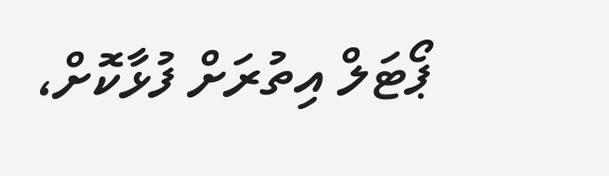ޕޯޓަލް އިތުރަށް ފުޅާކޮށް،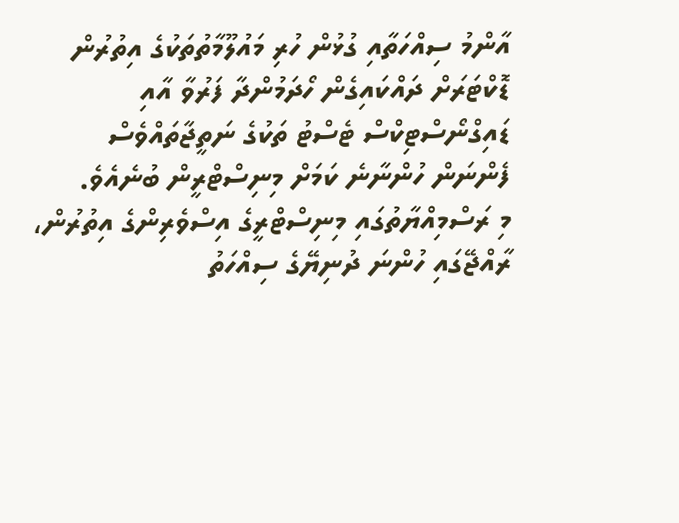އާންމު ސިއްހަތާއި ގުޅުން ހުރި މައުލޫމާތުތަކުގެ އިތުރުން ޑޮކްޓަރަށް ދައްކައިގެން ހޯދަމުންދާ ފަރުވާ އާއި ޑައިގްނޯސްޓިކްސް ޓެސްޓު ތަކުގެ ނަތީޖާތައްވެސް ފެންނަން ހުންނާނެ ކަމަށް މިނިސްޓްރީން ބުނެއެވެ.
މި ރަސްމިއްޔާތުގައި މިނިސްޓްރީގެ އިސްވެރިންގެ އިތުރުން، ރާއްޖޭގައި ހުންނަ ދުނިޔޭގެ ސިއްހަތު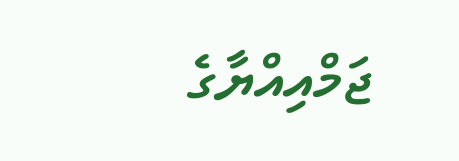ޖަމްއިއްޔާގެ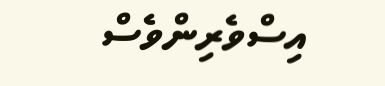އިސްވެރިންވެސް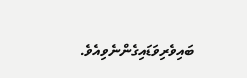ބައިވެރިވަޑައިގެންނެވިއެވެ.